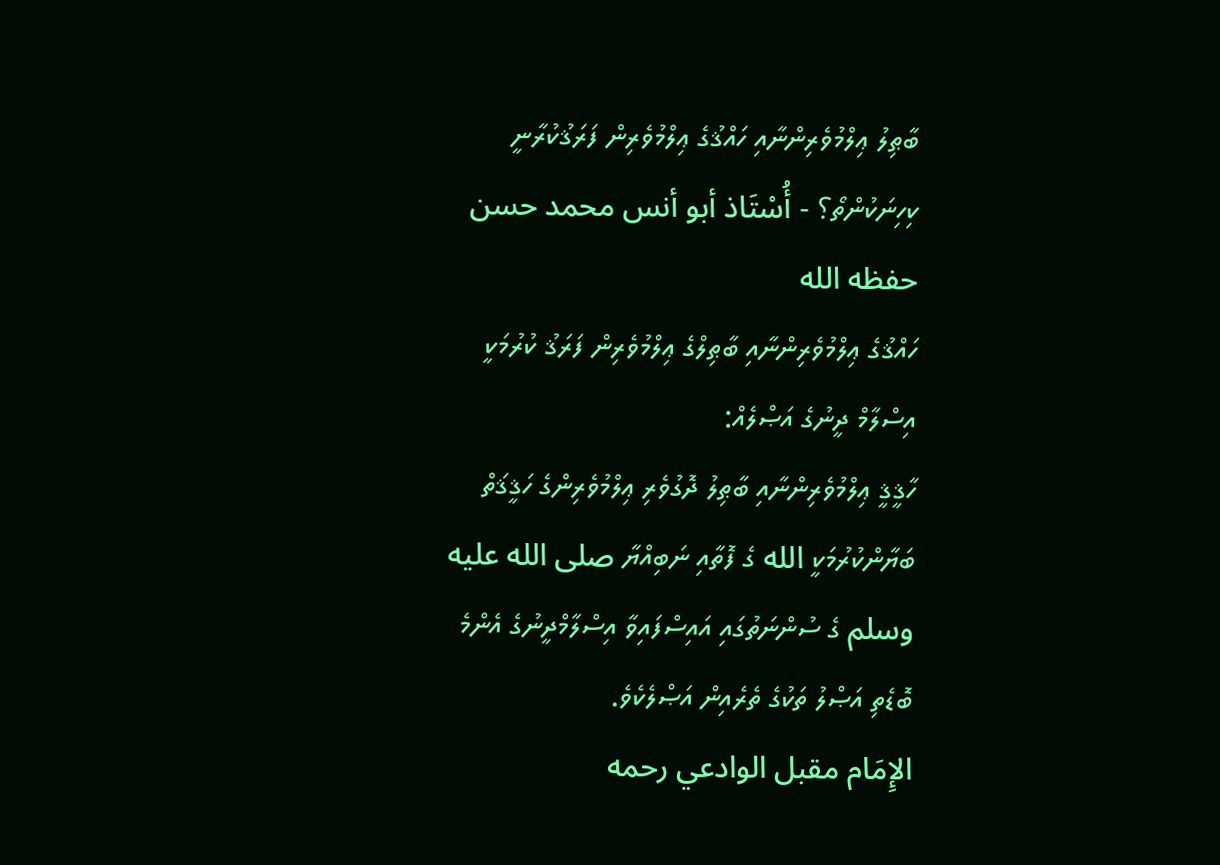ބާޠިލު ޢިލްމުވެރިންނާއި ހައްޤުގެ ޢިލްމުވެރިން ފަރަޤުކުރާނީ ކިހިނަކުންތޯ؟ - أُسْتَاذ أبو أنس محمد حسن حفظه الله
ހައްޤުގެ ޢިލްމުވެރިންނާއި ބާޠިލްގެ ޢިލްމުވެރިން ފަރަޤު ކުރުމަކީ އިސްލާމް ދީނުގެ އަޞްލެއް:
ހާޤީޤީ ޢިލްމުވެރިންނާއި ބާޠިލު ދޮގުވެރި ޢިލްމުވެރިންގެ ހަޤީޤަތް ބަޔާންކުރުމަކީ الله ގެ ފޮތާއި ނަބިއްޔާ صلى الله عليه وسلم ގެ ސުންނަތުގައި އައިސްފައިވާ އިސްލާމްދީނުގެ އެންމެ ބޮޑެތި އަޞްލު ތަކުގެ ތެރެއިން އަޞްލެކެވެ.
الإِمَام مقبل الوادعي رحمه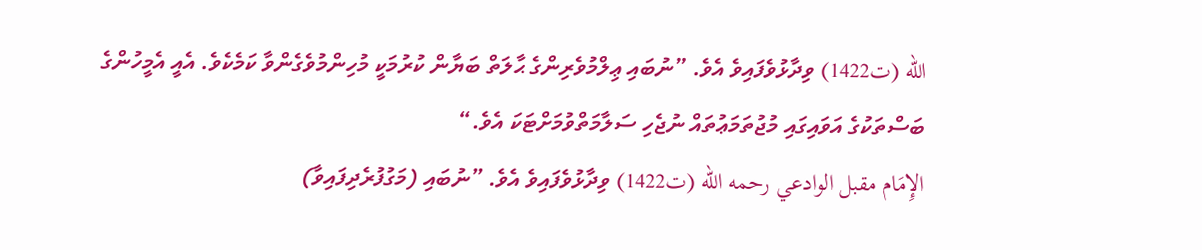الله (ت1422) ވިދާޅުވެފައިވެ އެވެ. ”ނުބައި ޢިލްމުވެރިންގެ ޙާލަތް ބަޔާން ކުރުމަކީ މުހިންމުވެގެންވާ ކަމެކެވެ. އެއީ އެމީހުންގެ ބަސްތަކުގެ އަވައިގައި މުޖުތަމަޢުތައް ނުޖެހި ސަލާމަތްވުމަށްޓަކަ އެވެ.“
الإِمَام مقبل الوادعي رحمه الله (ت1422) ވިދާޅުވެފައިވެ އެވެ. ”ނުބައި (މަގުފުރެދިފައިވާ)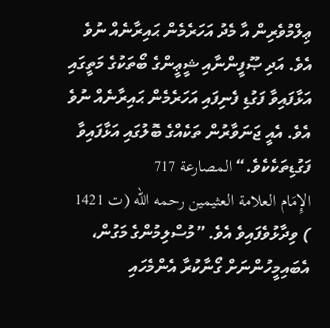ޢިލްމުވެރިން އާ މެދު އަހަރެމެން ޙައިރާނެއް ނުވެ އެވެ. އަދި ޞޫފީންނާއި ޝީޢީންގެ ބޯތަކުގެ މަތީގައި އަޅާފައިވާ ފަގުޑި ފެނިފައި އަހަރެމެން ޙައިރާނެއް ނުވެ އެވެ. އެއީ ޖަނަވާރުން ތަކެއްގެ ބޮލުގައި އަޅާފައިވާ ފަގުޑިތަކެކެވެ.“ المصارعة 717
الإِمَام العلامة العثيمين رحمه الله (ت 1421 ) ވިދާޅުވެފައިވެ އެވެ. ”މުސްލިމުންގެ މަގުން، އެބައިމީހުންނަށް ގޯނާކުރާ އެންމެހައި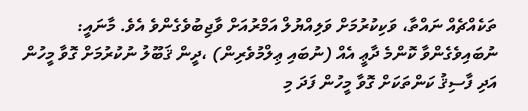ތަކެއްޗެއް ނައްތާ، ވަކިކުރުމަށް ވަލިއްޔުލް އަމްރުއަށް ވާޖިބުވެގެންވެ އެވެ. މާނައީ: ނުބައިވެގެންވާ ކޮންމެ ދާޢީ އެއް (ނުބައި ޢިލްމުވެރިން) ،ދީން ޤަބޫލު ނުކުރުމަށް ގޮވާ މީހުން އަދި ފާސިޤު ކަންތަކަށް ގޮވާ މީހުން ފަދަ މި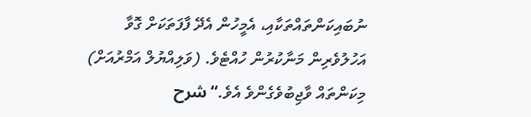ނުބައިކަންތައްތަކާއި، އެމީހުން އެދޭ ފާފަތަކަށް ގޮވާ އަހުލުވެރިން މަނާކުރުން ހުއްޓެވެ. (ވަލިއްޔުލް އަމްރުއަށް) މިކަންތައް ވާޖިބުވެގެންވެ އެވެ.“شرح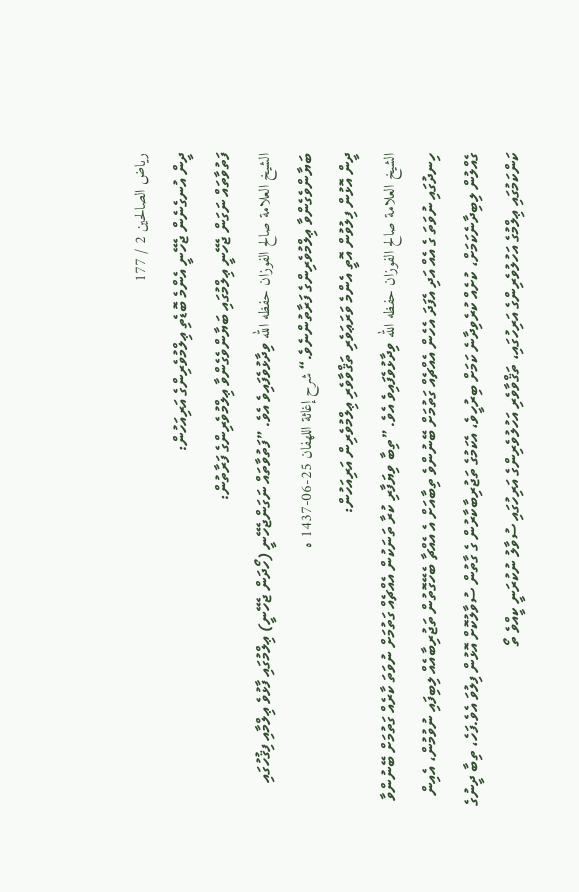رياض الصالحين 2 / 177
ދީން އުނގެނެން ޖެހޭނީ އެންމެ ބޮޑެތި ޢިލްމުވެރިންގެ އަރިއަހުން:
ފަތުވާތައް ނަގަން ޖެހޭނީ ޢިލްމުގައި ބަޔާންވެގެންވާ ޢިލްމުވެރިންގެ ފަރާތުން:
الشيخ العلامة صالح الفوزان حفظه الله ވިދާޅުވެފައިވެ އެވެ. ”ފަތުވާތައް ނަގަންޖެހޭނީ (ހޯދަން ޖެހޭނީ) ޢިލްމުގައި ފާޅުވެ ޢިލްމާއި ފިޤުހުގައި ބަޔާންވެގެންވާ ޢިލްމުވެރިންގެ ފަރާތުންނެވެ.“ شرح إغاثة اللهفان 25-06-1437 ه
ދީން އޮޅުން ފިލުވުން އޮތީ އެންމެ ވަރަޢަވެރި ތަޤްވާވެރި ޢިލްމުވެރިން އަރިއަހުން:
الشيخ العلامة صالح الفوزان حفظه الله ވިދާޅުވެފައިވެ އެވެ. ”ތިބާ ވިޔަފާރި ކުރާ ތަނަކުން އެއްޗެއް ގަތުމަށް ނުވަތަ ކާރެއް ގަތުމަށް ބޭނުންވާ ހިނދުގައި ނުވަތަ ގެ އެއް އަދި އެފަދަ އެހެން އެއްޗެއް ގަތުމަށް ބޭނުންވެ ތިބާއަށް އެ އެއްޗާ ބެހޭގޮތުން ތަޖުރިބާއެއް ލިބިފައި ނުވުމުން، އެއިން ގެއްލުން ލިބިދާނެކަމަށް، ކުށެއް ކުރެވިދާނެ ކަމަށް ބިރުހީވެ، އެކަމުގެ ތަޖުރިބާކާރުން ގެ ގާތުން ސުވާލުކޮށް އޮޅުން ފިލުވަ އެވެ.ފަހެ، ތިބާ ދީނުގެ ކަންކަމުގައި ޢިލްމުގެ އަހުލުވެރިންގެ އަރިހުގައި، ތަޤްވާވެރި އަހުލުވެރިންގެ އަރިހުގައި ސުވާލު ނުކުރަނީ ކީއްވެ ތޯ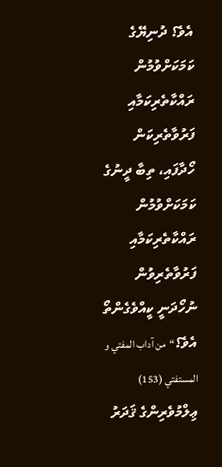އެވެ؟ ދުނިޔޭގެ ކަމަކަށްވުމުން ރައްކާތެރިކަމާއި ފަރުވާތެރިކަން ހޯދާފައި، ތިބާ ދީނުގެ ކަމަކަށްވުމުން ރައްކާތެރިކަމާއި ފަރުވާތެރިވުން ނުހޯދަނީ ކީއްވެގެންތޯ އެވެ؟“من آداب المفتي و المستفتي (153)
ޢިލްމުވެރިންގެ ޤަދަރު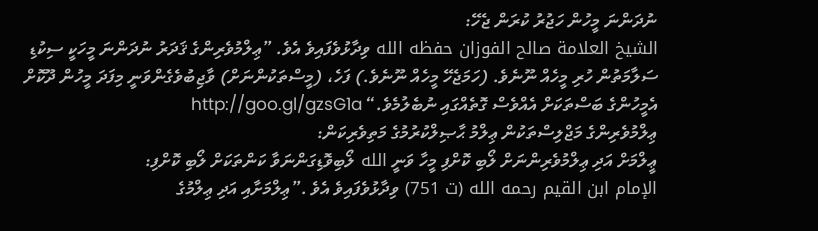ނުދަންނަ މީހުން ހަޖުރު ކުރަން ޖެހޭ:
الشيخ العلامة صالح الفوزان حفظه الله ވިދާޅުވެފައިވެ އެވެ. ”ޢިލްމުވެރިންގެ ޤަދަރު ނުދަންނަ މީހަކީ ސިކުޑި ސަލާމަތުން ހުރި މީހެއް ނޫނެވެ. (ހަމަޖެހޭ މީހެއް ނޫނެވެ.) ފަހެ، (މީސްތަކުންނަށް) ވާޖިބުވެގެންވަނީ މިފަދަ މީހުން ދޫކޮށް އެމީހުންގެ ބަސްތަކަށް އެއްވެސް ގޮތެއްގައި ނުބެލުމެވެ.“ http://goo.gl/gzsG1a
ޢިލްމުވެރިންގެ މަޖްލިސްތަކުން ޢިލްމު ޙާޞިލްކުރުމުގެ މަތިވެރިކަން:
ޢީލްމަށް އަދި ޢިލްމުވެރިންނަށް ލޯބި ކޮށްފި މީހާ ވަނީ الله ލޯބިވޮޑިގަންނަވާ ކަންތަކަށް ލޯބި ކޮށްފި:
الإمام ابن القيم رحمه الله (ت 751) ވިދާޅުވެފައިވެ އެވެ .”ޢިލްމަށާއި އަދި ޢިލްމުގެ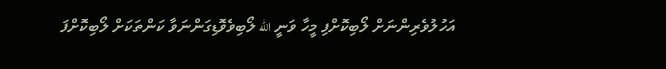އަހުލުވެރިންނަށް ލޯބިކޮށްފި މީހާ ވަނީ الله ލޯބިވެވޮޑިގަންނަވާ ކަންތަކަށް ލޯބިކޮށްފަ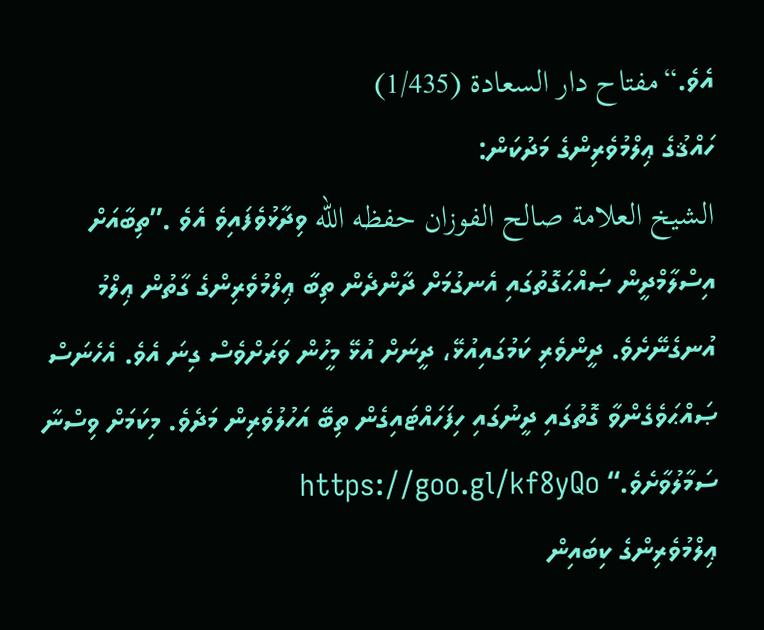އެވެ.“مفتاح دار السعادة (1/435)
ހައްޤުގެ ޢިލްމުވެރިންގެ މަދުކަން:
الشيخ العلامة صالح الفوزان حفظه الله ވިދާޅުވެފައިވެ އެވެ .”ތިބާއަށް އިސްލާމްދީން ޞައްޙަގޮތުގައި އެނގުމަށް ދާންދެން ތިބާ ޢިލްމުވެރިންގެ ގާތުން ޢިލްމު އުނގެނޭށެވެ. ދީންވެރި ކަމުގައިއުޅޭ، ދީނަށް އުޅޭ މީހުން ވަރަށްވެސް ގިނަ އެވެ. އެހެނަސް ޞައްޙަވެގެންވާ ގޮތުގައި ދީނުގައި ހިފަހައްޓައިގެން ތިބޭ އަހުލުވެރިން މަދެވެ. މިކަމަށް ވިސްނާ ސަމާލުވާށެވެ.“ https://goo.gl/kf8yQo
ޢިލްމުވެރިންގެ ކިބައިން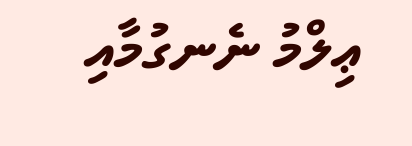ޢިލްމު ނެނގުމާއި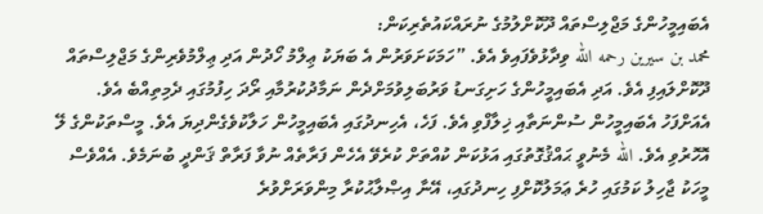އެބައިމީހުންގެ މަޖްލިސްތައް ދޫކޮށްލުމުގެ ނުރައްކައުތެރިކަން:
محمد بن سيرين رحمه الله ވިދާޅުވެފައިވެ އެވެ. ”ހަމަކަށަވަރުން އެ ބަޔަކު ޢިލްމު ހޯދުން އަދި ޢިލްމުވެރިންގެ މަޖްލިސްތައް ދޫކޮށްލައިފި އެވެ. އަދި އެބައިމީހުންގެ ހަށިގަނޑު ވަރުބަލިވުމަށްދެން ނަމާދުކުރުމާއި ރޯދަ ހިފުމުގައި ދެމިތިއްބެ އެވެ. އެއަށްފަހު އެބައިމީހުން ސުންނަތާއި ޚިލާފްވި އެވެ. ފަހެ، އެހިނދުގައި އެބައިމީހުން ހަލާކުވެގެންދިޔަ އެވެ. މީސްތަކުންގެ ލޭ އޮހޮރުވި އެވެ. الله މެނުވީ ޙައްޤުގޮތުގައި އަޅުކަން ކުއްތަށް ކުރެވޭ އެހެން ފަރާތެއް ނުވާ ފަރާތް ޤަންދީ ބުނަމެވެ. އެއްވެސް މީހަކު ޖާހިލު ކަމުގައި ހުރެ ޢަމަލުކޮށްފި ހިނދުގައި، އޭނާ އިޞްލާޙުކުރާ މިންވަރަށްވުރެ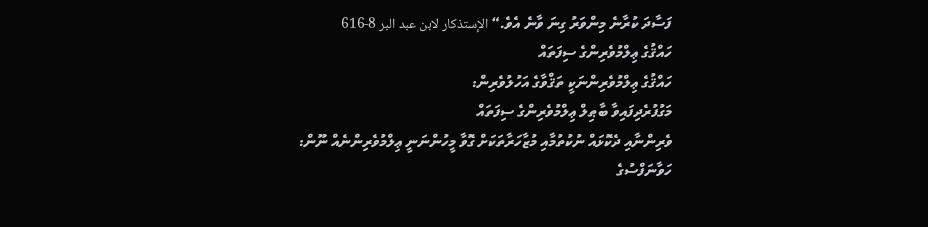ފަސާދަ ކުރާނެ މިންވަރު ގިނަ ވާނެ އެވެ.“ الإستذكار لابن عبد البر 8-616
ހައްޤުގެ ޢިލްމުވެރިންގެ ސިފަތައް
ހައްޤުގެ ޢިލްމުވެރިންނަކީ ތަޤްވާގެ އަހުލުވެރިން:
މަގުފުރެދިފައިވާ ބާޠިލް ޢިލްމުވެރިންގެ ސިފަތައް
ވެރިންނާއި ދެކޮޅައް ނުކުތުމާއި މުޒާހަރާތަކަށް ގޮވާ މީހުންނަނީ ޢިލްމުވެރިންނެއް ނޫން:
ހަވާނަފްސުގެ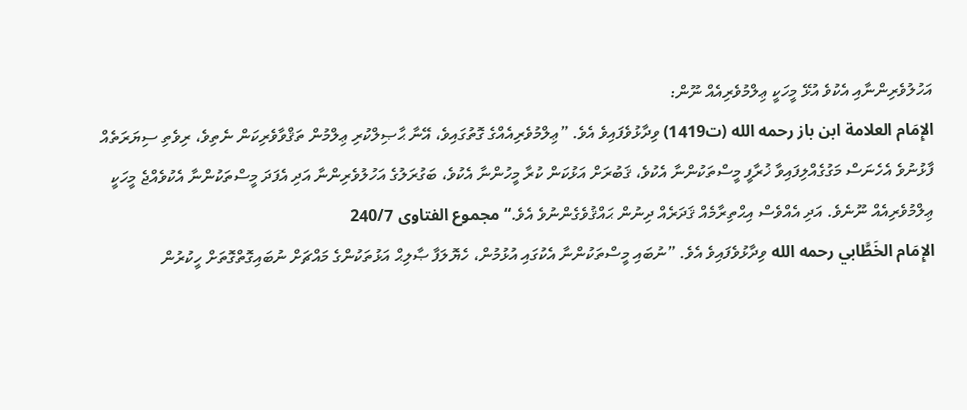އަހުލުވެރިންނާއި އެކުވެ އުޅޭ މީހަކީ ޢިލްމުވެރިއެއް ނޫން:
الإِمَام العلامة ابن باز رحمه الله (ت1419) ވިދާޅުވެފައިވެ އެވެ. ”ޢިލްމުވެރިއެއްގެ ގޮތުގައިވެ، އޭނާ ޙާޞިލްކުރި ޢިލްމުން ތަޤްވާވެރިކަން ނެތިވެ، ރިވެތި ސިޔަރަތެއް ފާޅުނުވެ އެހެނަސް މަގުގެއްލިފައިވާ ޚުރާފީ މީސްތަކުންނާ އެކުވެ، ޤަބުރަށް އަޅުކަން ކުރާ މީހުންނާ އެކުވެ، ބަގުރަލުގެ އަހުލުވެރިންނާ އަދި އެފަދަ މީސްތަކުންނާ އެކުވެއްޖެ މީހަކީ ޢިލްމުވެރިއެއް ނޫނެވެ. އަދި އެއްވެސް އިޙްތިރާމެއް ޤަދަރެއް ދިނުން ޙައްޤުވެގެންނުވެ އެވެ.“مجموع الفتاوى 240/7
الإِمَام الخَطَّابي رحمه الله ވިދާޅުވެފައިވެ އެވެ. ”ނުބައި މީސްތަކުންނާ އެކުގައި އުޅުމުން، ހެޔޮލަފާ ޞާލިޙް އަޅުތަކުންގެ މައްޗަށް ނުބައިގޮތްގޮތަށް ހީކުރުން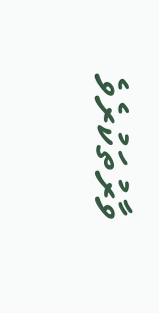ވާރުތަކުރެވެ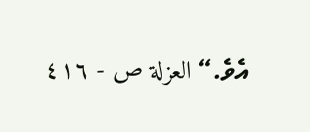އެވެ.“ العزلة ص - ٤١٦